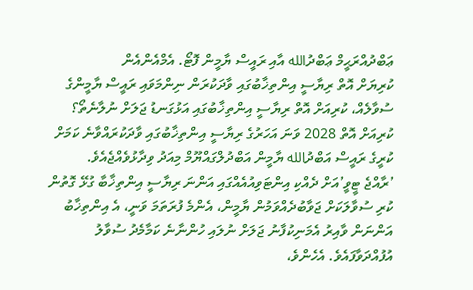ޢަބްދުއްރަޙީމް ޢަބްދުالله އާއި ރައީސް ޔާމީން ފޮޓޯ. އެމްއެންއެން
ކުރިޔަށް އޮތް ރިޔާސީ އިންތިޚާބުގައި ވާދަކުރަން ނިންމަވައި ރައީސް ޔާމީންގެ ސުވާލެއް، ކުރިއަށް އޮތް ރިޔާސީ އިންތިޚާބުގައި އަޅުގަނޑު ޖަލަށް ނުލާނެތޯ؟
ކުރިއަށް އޮތް 2028 ވަނަ އަހަރުގެ ރިޔާސީ އިންތިޚާބުގައި ވާދަކުރައްވާނެ ކަމަށް ކުރީގެ ރައީސް އަބްދުالله ޔާމީން އަބްދުލްގައްޔޫމް މިއަދު ވިދާޅުވެއްޖެއެވެ.
’ރާއްޖެ ޓީވީ’އަށް ދެއްކި އިންޓަވިއުއެއްގައި އަންނަ ރިޔާސީ އިންތިޚާބާ ގުޅޭ ގޮތުން ކުރި ސުވާލަކަށް ޖަވާބުދެއްވަމުން ޔާމީން، އެންމެ ފުރަތަމަ ވަނީ، އެ އިންތިޚާބު އަންނަން ވާއިރު އެމަނިކުފާނު ޖަލަށް ނުލައި ހުންނާނެ ކަމާމެދު ސުވާލު އުފުއްދަވާފައެވެ. އެހެންވެ،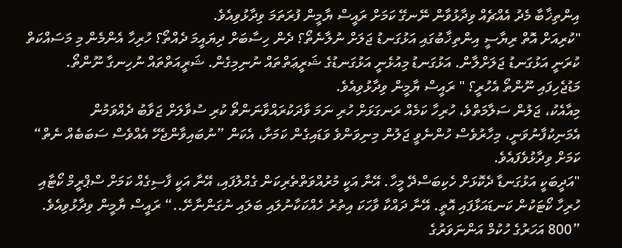އިންތިޚާބާ މެދު އެއްޗެއް ވިދާޅުވާން ނޭނގޭ ކަމަށް ރައީސް ޔާމީން ފުރަތަމަ ވިދާޅުވިއެވެ.
"ކުރިއަށް އޮތް ރިޔާސީ އިންތިޚާބުގައި އަޅުގަނޑު ޖަލަށް ނުލާނެތޯ؟ ދެން ހިސާބަށް ދިޔައީމަ ދެއްތޯ؟ ހުރިހާ އެންމެން މި މަސައްކަތް ކުރަނީ އަޅުގަނޑު ޖަލަށްލާން. އަޅުގަނޑު މިއުޅެނީ އަޅުގަނޑުގެ ޝަރީޢަތްތައް ނުނިމިގެން. ޝަރީއަތްތައް ނުހިނގާ ނޫންތޯ. މަޑުޖެހިފައި ނޫންތޯ އެހުރީ؟ " ރައީސް ޔާމީން ވިދާޅުވިއެވެ.
މިއާއެކު، ޖަލުން ސަލާމަތްވެ، ހުރިހާ ކަމެއް ރަނގަޅަށް ހުރި ނަމަ ވާދަކުރައްވާނަންތޯ ކުރި ސުވާލަށް ޖަވާބު ދެއްވަމުން އެމަނިކުފާނުވަނީ، މިހާރުވެސް ހުންނެވީ ޖަލުން މިނިވަންވެ ވަޑައިގެން ކަމަށާ، އެކަން ”ނުބައިވާންޖެހޭ އެއްވެސް ސަބަބެއް ނެތް“ ކަމަށް ވިދާޅުވެފައެވެ.
"އަދީބަކީ އަޅުގަނޑާ ދެކޮޅަށް ހެކިބަސްދޭ މީހާ. އޭނާ އަކީ މުރުއްވަތްތެރިކަން ގެއްލުފައި، އޭނާ އަކީ ފާސިގެއް ކަމަށް ސްޕްރީމް ކޯޓާއި ހުރިހާ ކޯޓަކުން ކަނޑައަޅާފައި އޮތީ. އޭނާ ދައްކާ ވާހަކަ އިތުރު ހެއްކަކާނުލައި ބަލައި ނުގަންނާށޭ..“ ރައީސް ޔާމީން ވިދާޅުވިއެވެ.
”800 އަހަރުގެ ހުކުމް އަންނަވަރުގެ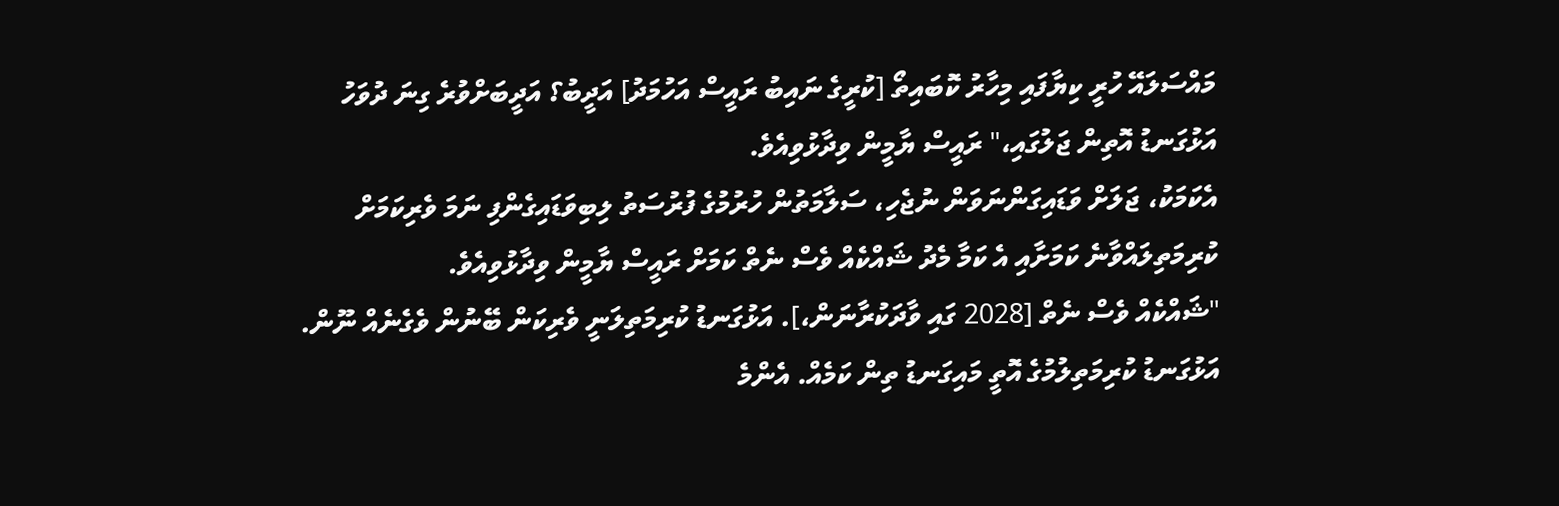މައްސަލައޭ ހުރީ ކިޔާފައި މިހާރު ކޮބައިތޯ [ކުރީގެ ނައިބު ރައީސް އަހުމަދު] އަދީބު؟ އަދީބަށްވުރެ ގިނަ ދުވަހު އަޅުގަނޑު އޮތިން ޖަލުގައި،" ރައީސް ޔާމީން ވިދާޅުވިއެވެ.
އެކަމަކު، ޖަލަށް ވަޑައިގަންނަވަން ނުޖެހި، ސަލާމަތުން ހުރުމުގެ ފުރުސަތު ލިބިވަޑައިގެންފި ނަމަ ވެރިކަމަށް ކުރިމަތިލައްވާނެ ކަމަށާއި އެ ކަމާ މެދު ޝައްކެއް ވެސް ނެތް ކަމަށް ރައީސް ޔާމީން ވިދާޅުވިއެވެ.
"ޝައްކެއް ވެސް ނެތް [2028 ގައި ވާދަކުރާނަން،]. އަޅުގަނޑު ކުރިމަތިލަނީ ވެރިކަން ބޭނުން ވެގެނެއް ނޫން. އަޅުގަނޑު ކުރިމަތިލުމުގެ އޮތީ މައިގަނޑު ތިން ކަމެއް. އެންމެ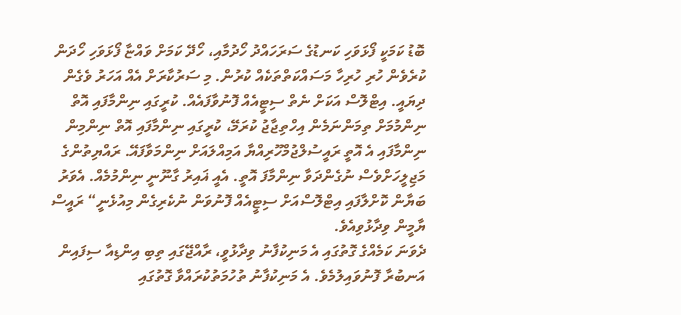ބޮޑު ކަމަކީ ފޯޅަވަހި ކަނޑުގެ ސަރަހައްދު ހޯދުމާއި، ހޯދޭ ކަމަށް ވައްޏާ ފޯޅަވަހި ހޯދަން ކުރެވެން ހުރި ހުރިހާ މަސައްކަތްތަކެއް ކުރުން. މި ސަރުކާރަށް އެއް އަހަރު ވެގެން ދިޔައީ. އިޓްލޮސް އަކަށް ނެތް ސިޓީއެއް ފޮނުވާފައެއް. ކުރީގައި ނިންމާފައި އޮތް ނިންމުމަށް ތިމަންނަމެން އިހްތިޖާޖު ކުރަމޭ، ކުރީގައި ނިންމާފައި އޮތް ނިންމިން ނިންމާފައި އެ އޮތީ ރައީސުލްޖުމްހޫރިއްޔާ އަމިއްލައަށް ނިންމަވާފައޭ. ރައްޔިތުންގެ މަޖިލީހަށްވެސް ނުގެންދަވާ ނިންމާފަ އޮތީ. އެއީ ޣައިރު ގާނޫނީ ނިންމުމެއް. އެވަރު ބަޔާން ކޮށްލާފައި އިޓްލޮސްއަށް ސިޓީއެއް ފޮނުވަން ނުކެރިގެން މިއުޅެނީ“ ރައީސް ޔާމީން ވިދާޅުވިއެވެ.
ދެވަނަ ކަމެއްގެ ގޮތުގައި އެ މަނިކުފާނު ވިދާޅުވީ، ރާއްޖޭގައި ތިބި އިންޑިއާ ސިފައިން އަނބުރާ ފޮނުވައިލުމެވެ. އެ މަނިކުފާނު ތުހުމަތުކުރައްވާ ގޮތުގައި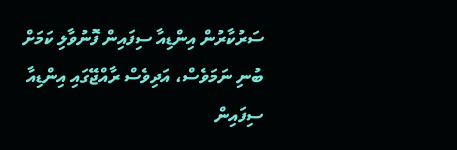ސަރުކާރުން އިންޑިއާ ސިފައިން ފޮނުވާލި ކަމަށް ބުނި ނަމަވެސް، އަދިވެސް ރާއްޖޭގައި އިންޑިއާ ސިފައިން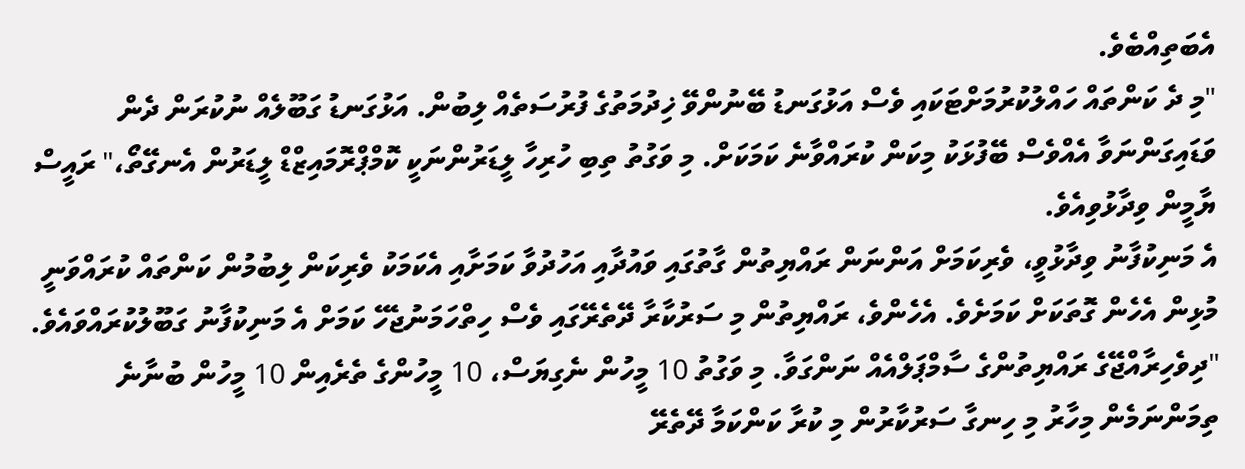އެބަތިއްބެވެ.
"މި ދެ ކަންތައް ހައްލުކުރުމަށްޓަކައި ވެސް އަޅުގަނޑު ބޭނުންވޭ ޚިދުމަތުގެ ފުރުސަތެއް ލިބުން. އަޅުގަނޑު ގަބޫލެއް ނުކުރަން ދެން ވަޑައިގަންނަވާ އެއްވެސް ބޭފުޅަކު މިކަން ކުރައްވާނެ ކަމަކަށް. މި ވަގުތު ތިބި ހުރިހާ ލީޑަރުންނަކީ ކޮމްޕްރޮމައިޒްޑް ލީޑަރުން އެނގޭތޯ،" ރައީސް ޔާމީން ވިދާޅުވިއެވެ.
އެ މަނިކުފާނު ވިދާޅުވީ، ވެރިކަމަށް އަންނަން ރައްޔިތުން ގާތުގައި ވައުދާއި އަހުދުވާ ކަމަށާއި އެކަމަކު ވެރިކަން ލިބުމުން ކަންތައް ކުރައްވަނީ މުޅިން އެހެން ގޮތަކަށް ކަމަށެވެ. އެހެންވެ، ރައްޔިތުން މި ސަރުކާރާ ދޭތެރޭގައި ވެސް ހިތްހަމަނުޖެހޭ ކަމަށް އެ މަނިކުފާނު ގަބޫލުކުރައްވައެވެ.
"ދިވެހިރާއްޖޭގެ ރައްޔިތުންގެ ސާމްޕަލްއެއް ނަންގަވާ. މި ވަގުތު 10 މީހުން ނެގިޔަސް، 10 މީހުންގެ ތެރެއިން 10 މީހުން ބުނާނެ ތިމަންނަމެން މިހާރު މި ހިނގާ ސަރުކާރުން މި ކުރާ ކަންކަމާ ދޭތެރޭ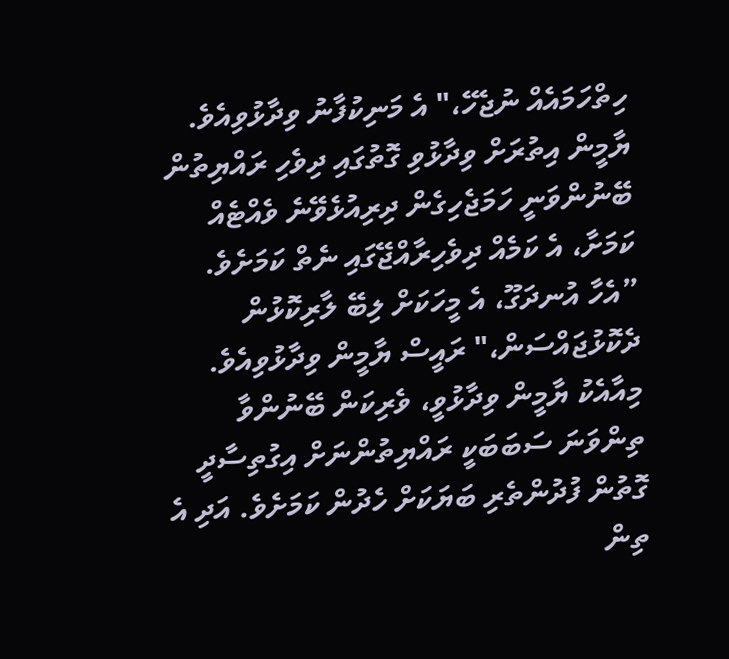ހިތްހަމައެއް ނުޖެހޭ،" އެ މަނިކުފާނު ވިދާޅުވިއެވެ.
ޔާމީން އިތުރަށް ވިދާޅުވި ގޮތުގައި ދިވެހި ރައްޔިތުން ބޭނުންވަނީ ހަމަޖެހިގެން ދިރިއުޅެވޭނެ ވެއްޓެއް ކަމަށާ، އެ ކަމެއް ދިވެހިރާއްޖޭގައި ނެތް ކަމަށެވެ.
”އެހާ އުނދަގޫ، އެ މީހަކަށް ލިބޭ ލާރިކޮޅުން ދެކޮޅުޖައްސަން،" ރައީސް ޔާމީން ވިދާޅުވިއެވެ.
މިއާއެކު ޔާމީން ވިދާޅުވީ، ވެރިކަން ބޭނުންވާ ތިންވަނަ ސަބަބަކީ ރައްޔިތުންނަށް އިގުތިސާދީ ގޮތުން ފުދުންތެރި ބަޔަކަށް ހެދުން ކަމަށެވެ. އަދި އެ ތިން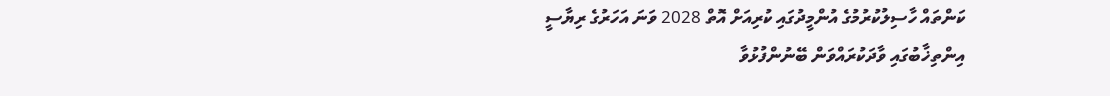ކަންތައް ހާސިލުކުރުމުގެ އުންމީދުގައި ކުރިއަށް އޮތް 2028 ވަނަ އަހަރުގެ ރިޔާސީ އިންތިޚާބުގައި ވާދަކުރައްވަން ބޭނުންފުޅުވާ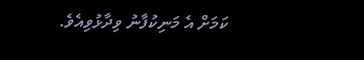ކަމަށް އެ މަނިކުފާނު ވިދާޅުވިއެވެ.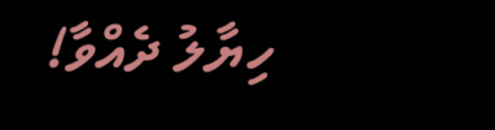ހިޔާލު ދެއްވާ!